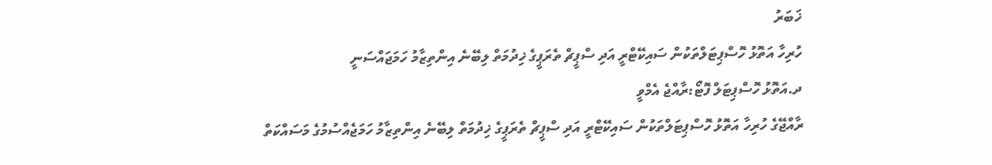ޚަބަރު
ހުރިހާ އަތޮޅު ހޮސްޕިޓަލްތަކުން ސައިކޭޓްރީ އަދި ސްޕީޗް ތެރަޕީގެ ޚިދުމަތް ލިބޭނެ އިންތިޒާމު ހަމަޖައްސަނީ
ދ.އަތޮޅު ހޮސްޕިޓަލް ފޮޓޯ:ރާއްޖެ އެމްވީ
ރާއްޖޭގެ ހުރިހާ އަތޮޅު ހޮސްޕިޓަލްތަކުން ސައިކޭޓްރީ އަދި ސްޕީޗް ތެރަޕީގެ ޚިދުމަތް ލިބޭނެ އިންތިޒާމު ހަމަޖެއްސުމުގެ މަސައްކަތް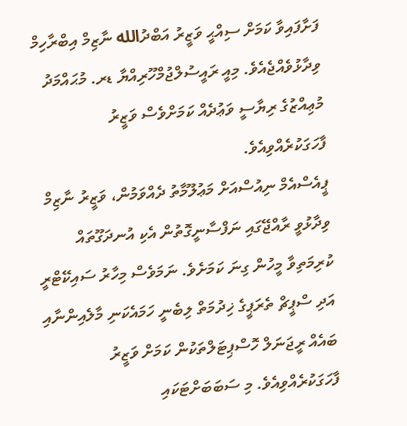ފަށާފައިވާ ކަމަށް ސިއްޙީ ވަޒީރު އަބްދުالله ނާޒިމް އިބްރާހިމް ވިދާޅުވެއްޖެއެވެ. މިއީ ރައީސުލްޖުމްހޫރިއްޔާ ޑރ. މުޙައްމަދު މުޢިއްޒުގެ ރިޔާސީ ވަޢުދެއް ކަމަށްވެސް ވަޒީރު ފާހަގަކުރެއްވިއެވެ.
ޕީއެސްއެމް ނިއުސްއަށް މަޢުލޫމާތު ދެއްވަމުން، ވަޒީރު ނާޒިމް ވިދާޅުވީ ރާއްޖޭގައި ނަފްސާނީގޮތުން އެކި އުނދަގޫތައް ކުރިމަތިވާ މީހުން ގިނަ ކަމަށެވެ. ނަމަވެސް މިހާރު ސައިކޭޓްރީ އަދި ސްޕީޗް ތެރަޕީގެ ޚިދުމަތް ލިބެނީ ހަމައެކަނި މާލެއިންނާއި ބައެއް ރީޖަނަލް ހޮސްޕިޓަލްތަކުން ކަމަށް ވަޒީރު ފާހަގަކުރެއްވިއެވެ. މި ސަބަބަށްޓަކައި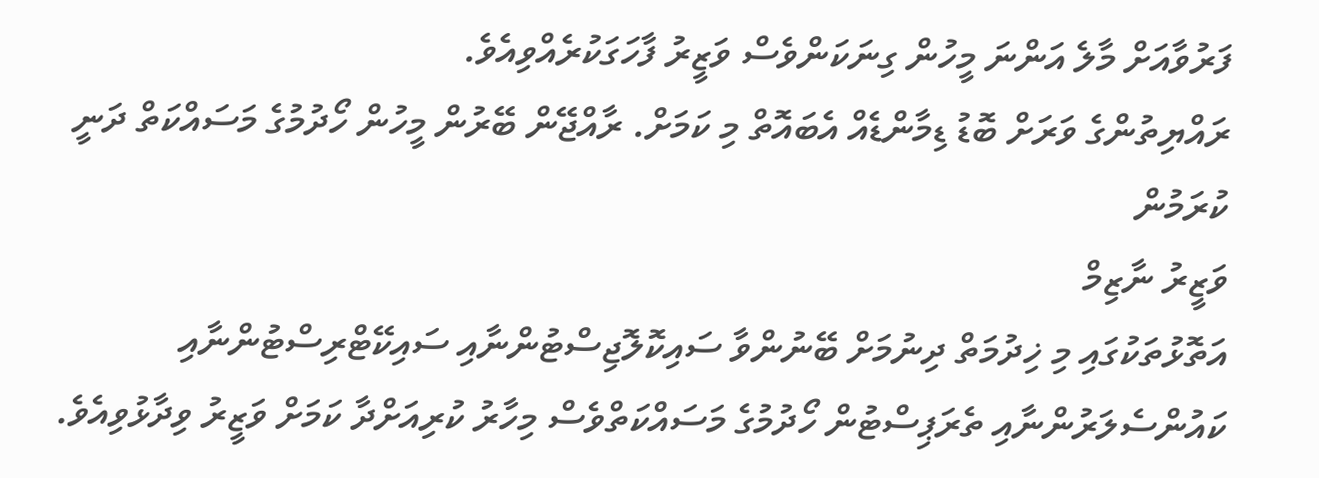ފަރުވާއަށް މާލެ އަންނަ މީހުން ގިނަކަންވެސް ވަޒީރު ފާހަގަކުރެއްވިއެވެ.
ރައްޔިތުންގެ ވަރަށް ބޮޑު ޑިމާންޑެއް އެބައޮތް މި ކަމަށް. ރާއްޖޭން ބޭރުން މީހުން ހޯދުމުގެ މަސައްކަތް ދަނީ ކުރަމުން
ވަޒީރު ނާޒިމް
އަތޮޅުތަކުގައި މި ޚިދުމަތް ދިނުމަށް ބޭނުންވާ ސައިކޮލޮޖިސްޓުންނާއި ސައިކޭޓްރިސްޓުންނާއި ކައުންސެލަރުންނާއި ތެރަޕިސްޓުން ހޯދުމުގެ މަސައްކަތްވެސް މިހާރު ކުރިއަށްދާ ކަމަށް ވަޒީރު ވިދާޅުވިއެވެ.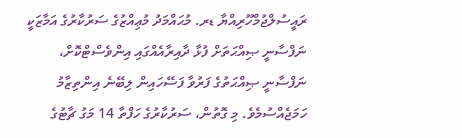ރައީސުލްޖުމްހޫރިއްޔާ ޑރ. މުޙައްމަދު މުޢިއްޒުގެ ސަރުކާރުގެ އަމާޒަކީ ނަފްސާނީ ޞިއްޙަތަށް ފުޅާ ދާއިރާއެއްގައި އިންވެސްޓްކޮށް، ނަފްސާނީ ޞިއްޙަތުގެ ފަރުވާ ފަސޭހައިން ލިބޭނެ އިންތިޒާމު ހަމަޖެއްސުމެވެ. މި ގޮތުން، ސަރުކާރުގެ ހަފްތާ 14 މަގު ޗާޓުގެ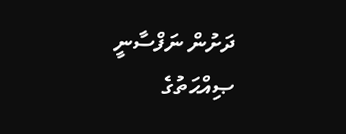ދަށުން ނަފްސާނީ ޞިއްޙަތުގެ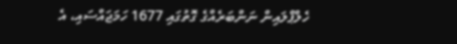ހެލްޕްލައިން ނަންބަރެއްގެ ގޮތުގައި 1677 ހަމަޖައްސައި، އެ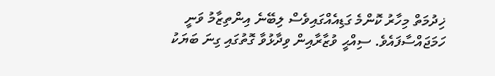ޚިދުމަތް މިހާރު ކޮންމެ ގަޑިއެއްގައިވެސް ލިބޭނެ އިންތިޒާމު ވަނީ ހަމަޖައްސާފައެވެ. ސިއްޙީ ވުޒާރާއިން ވިދާޅުވާ ގޮތުގައި ގިނަ ބަޔަކު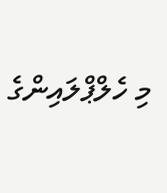މި ހެލްޕްލައިންގެ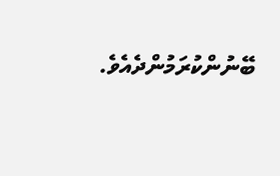ބޭނުންކުރަމުންދެއެވެ.